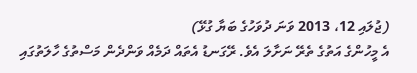(ޖުލައި 12، 2013 ވަނަ ދުވަހުގެ ބަޔާ ގުޅޭ)
އެ މީހުންގެ އަތުގެ ތެރޭ ނަށާލަ އެވެ. ރޭގަނޑު އެތައް ދަމެއް ވަންދެން މަސްތުގެ ހާލަތުގައި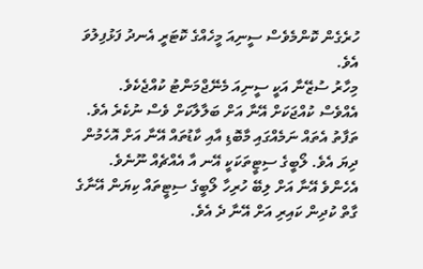ހުރެގެން ކޮންމެވެސް ސީނިއަ މީހެއްގެ ކޮޓަރީ އެނދު ފަޅުފިލުވަ އެވެ.
މިހާރު ސުޒޭނާ އަކީ ސީނިއަ މެނޭޖްމަންޓު ކުއްޖެކެވެ. އެއްވެސް ކުއްޖަކަށް އޭނާ އަށް ބަލާލާކަށް ވެސް ނުކެރެ އެވެ.
ތަފާތު އެތައް ނަމެއްގައި މާބޮޑި އާއި ކާޑުތައް އޭނާ އަށް އޮހެމުން ދިޔަ އެވެ. ލޯބީގެ ސިޓީތަކަކީ އޭނ އާ އެއްޗެއް ނޫނެވެ.
އެހެންވެ އޭނާ އަށް ލިބޭ ހުރިހާ ލޯބީގެ ސިޓީތައް ކިޔަން އޭނާގެ ގާތް ކުދިން ކައިރި އަށް އޭނާ ދެ އެވެ.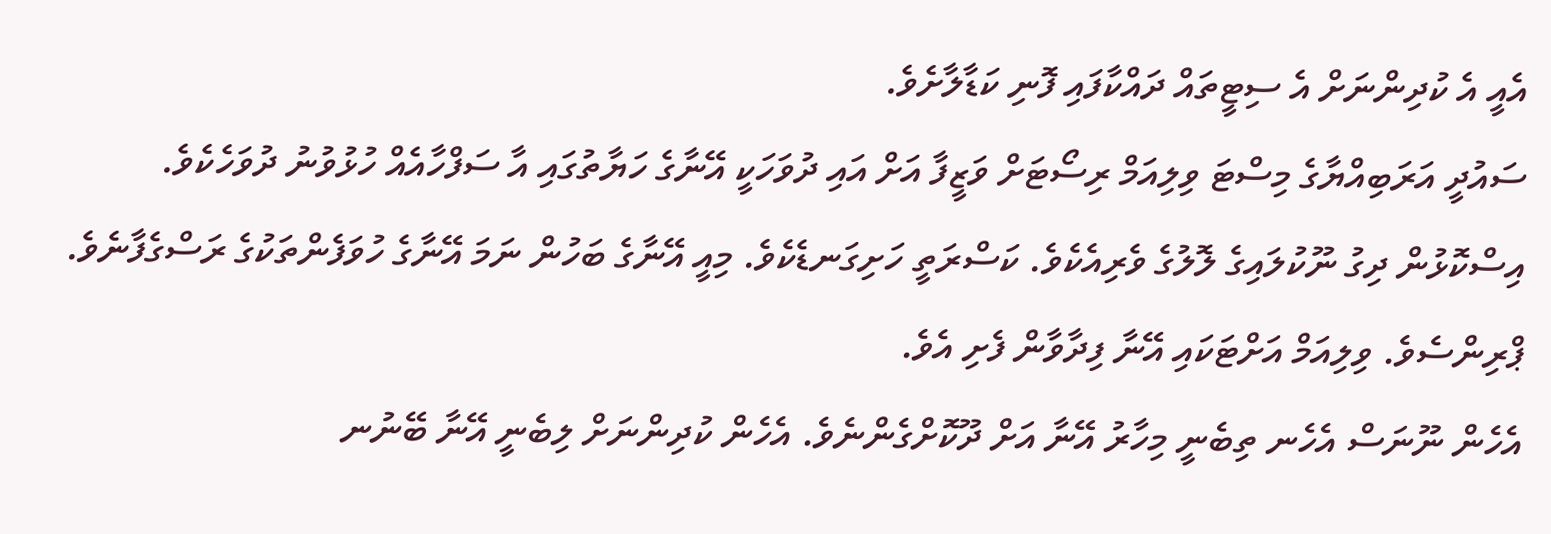އެއީ އެ ކުދިންނަށް އެ ސިޓީތައް ދައްކާފައި ފޮނި ކަޑާލާށެވެ.
ސައުދީ އަރަބިއްޔާގެ މިސްޓަ ވިލިއަމް ރިސޯޓަށް ވަޒީފާ އަށް އައި ދުވަހަކީ އޭނާގެ ހަޔާތުގައި އާ ސަފްހާއެއް ހުޅުވުނު ދުވަހެކެވެ.
އިސްކޮޅުން ދިގު ނޫކުލައިގެ ލޮލުގެ ވެރިއެކެވެ. ކަސްރަތީ ހަށިގަނޑެކެވެ. މިއީ އޭނާގެ ބަހުން ނަމަ އޭނާގެ ހުވަފެންތަކުގެ ރަސްގެފާނެވެ. ޕްރިންސެވެ. ވިލިއަމް އަށްޓަކައި އޭނާ ފިދާވާން ފެށި އެވެ.
އެހެން ނޫނަސް އެހެނ ތިބެނީ މިހާރު އޭނާ އަށް ދޫކޮށްގެންނެވެ. އެހެން ކުދިންނަށް ލިބެނީ އޭނާ ބޭނުނ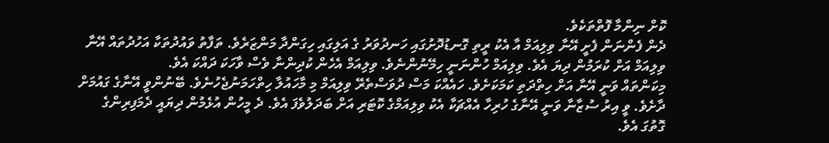ކޮށް ނިންމާ ފޮތްތަކެވެ.
ދެން ފެންނަން ފެށީ އޭނާ ވިލިއަމް އާ އެކު ރީތި ގޮނޑުދޮށުގައި ހަނދުވަރު ގެ އަލިގައި ހިގަންދާ މަންޒަރެވެ. ތަފާތު ވައުދުތަކާ އަހުދުތައް އޭނާ ވިލިއަމް އަށް ކުރަމުން ދިޔަ އެވެ. ވިލިއަމް ހުންނަނީ ހިމޭނުންނެވެ. ވިލިއަމް އެހެން ކުދިންނާ ވެސް ވާހަކަ ދައްކަ އެވެ.
މިކަންތައް ވަނީ އޭނާ އަށް ހިތްދަތި ކަމަކަށެވެ. ހައެއްކަ މަސް ދުވަސްތެރޭ ވިލިއަމް މި މާހައުލާ ހިތްހަމަނުޖެހުނެވެ. ބޭނުންވީ އޭނާގެ ގައުމަށް ދާށެވެ. ވީ އިރު ސުޒާނާ ވަނީ އޭނާގެ ހުރިހާ އެއްޗަކާ އެކު ވިލިއަމްގެ ކޮޓަރި އަށް ބަދަލުވެފަ އެވެ. ދެ މީހުން އުޅެމުން ދިޔައީ ދެމަފިރިންގެ ގޮތުގަ އެވެ.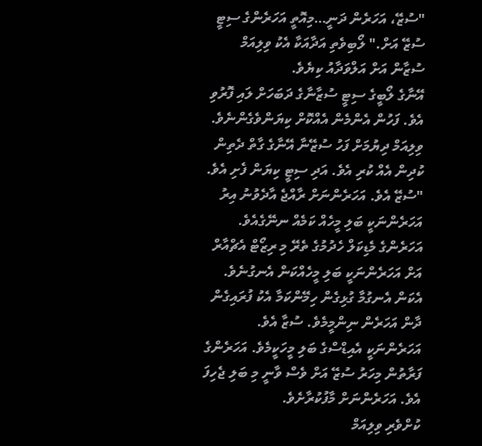"ސުޒޭ، އަހަރެން ދަނީ…މިއޮތީ އަހަރެންގެ ސިޓީ ސުޒޭ އަށް." ލޯބިވެތި އަދާއަކާ އެކު ވިލިއަމް ސުޒާން އަށް އަލްވަދާއު ކިޔެވެ.
އޭނާގެ ލޯބީގެ ސިޓީ ސުޒާނާގެ ދަބަހަށް ލައި ފޮރުވި އެވެ. ފަހުން އެންމެން އެއްކޮށް ކިޔަންވެގެންނެވެ. ވިލިއަމް ދިޔުމަށް ފަހު ސުޒޭނާ އޭނާގެ ގާތް ދެތިން ކުދިން އެއް ކުރި އެވެ. އަދި ސިޓީ ކިޔަން ފެށި އެވެ.
"ސުޒޭ އެވެ. އަހަރެންނަށް ރާއްޖެ އާދެވުނު އިރު އަހަރެންނަކީ ބަލި މީހެއް ކަމެއް ނނޭގެއެވެ. އަހަރެންގެ މެޑިކަލް ހެދުމުގެ ތެރޭ މި ރިޒޯޓް އެޗްއާރް އަށް އަހަރެންނަކީ ބަލި މީހެއްކަން އެނގުނެވެ. އެކަން އެނގުމާ ގުޅިގެން ހިމޭންކަމާ އެކު ފުރައިގެން ދާން އަހަރެން ނިންމީމެވެ. ސުޒާ އެވެ. އަހަރެންނަކީ އެއިޑްސްގެ ބަލި މީހަކީމެވެ. އަހަރެންގެ ފަރާތުން މިހަރު ސުޒޭ އަށް ވެސް ވާނީ މި ބަލި ޖެހިފަ އެވެ. އަހަރެންނަށް މާފުކުރާށެވެ.
ކުށްވެރި ވިލިއަމް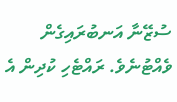ސުޒޭނާ އަނބުރައިގެން ވެއްޓުނެވެ. ރައްޓެހި ކުދިން އެ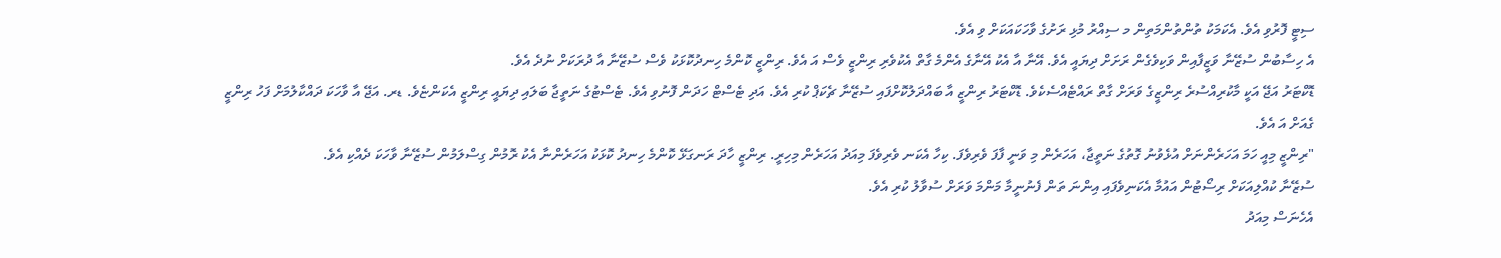ސިޓީ ފޮރުވި އެވެ. އެކަމަކު ތުންތުންމަތިން މ ސިއްރު މުޅި ރަށުގެ ވާހަކައަކަށް ވި އެވެ.
އެ ހިސާބުން ސުޒޭނާ ވަޒީފާއިން ވަކިވެގެން ރަށަށް ދިޔައީ އެވެ. އޭނާ އާ އެކު އޭނާގެ އެންމެ ގާތް އެކުވެރި ރިންޒީ ވެސް އަ އެވެ. ރިންޒީ ކޮންމެ ހިނދުކޮޅަކު ވެސް ސުޒޭނާ އާ ދުރަކަށް ނުދެ އެވެ.
ޑޮކްޓަރު އަޖޭ އަކީ މާކުރިއްސުރެ ރިންޒީގެ ވަރަށް ގާތް ރައްޓެއްސެކެވެ. ޑޮކްޓަރު ރިންޒީ އާ ބައްދަލުކޮށްފައި ސުޒޭނާ ޗެކަޕް ކުރި އެވެ. އަދި ޓެސްޓް ހަދަން ފޮނުވި އެވެ. ޓެސްޓުގެ ނަތީޖާ ބަލައި ދިޔައީ ރިންޒީ އެކަންޏެވެ. ޑރ. އަޖޭ އާ ވާހަކަ ދައްކާލުމަށް ފަހު ރިންޒީ ގެއަށް އަ އެވެ.
"ރިންޒީ މިއީ ހަމަ އަހަރެންނަށް އުޅެވުނު ގޮތުގެ ނަތީޖާ، އަހަރެން މި ވަނީ ފާފަ ވެރިވެފަ. ކިހާ އެކަނ ވެރިވެފަ މިއަދު އަހަރެން މިހިރީ. ރިންޒީ ހާދަ ރަނގަޅޭ ކޮންމެ ހިނދު ކޮޅަކު އަހަރެންނާ އެކު ރޮމުން ގިސްލަމުން ސުޒޭނާ ވާހަކަ ދެއްކި އެވެ.
ސުޒޭނާ ކުއްލިއަކަށް ރިސޯޓުން އައުމާ އެކަނިވެފައި އިންނަ ތަން ފެނުނީމާ މަންމަ ވަރަށް ސުވާލު ކުރި އެވެ.
އެހެނަސް މިއަދު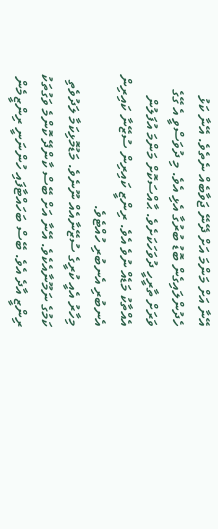އޭނާ އަށް މަންމަ އަށް ދޭނޭ ޖަވާބެއް ނެތެވެ. އޭނާ ކަޅު ހެދުންލައިގެން ބޮޑު ބުރުގާ އެޅި އެވެ. މި ދުވަސްވީ އެ ގޭގެ ވަރަށް ތާރީހީ ދުވަހަކަށެވެ. ޙާއްސަކޮށް މަންމަ އުފަލުން އެއްތާކު މަޑެއް ނުވެ އެވެ. ރިންޒީ ކައިރިން ސުޒޭނާ ކައިރިން އެނބުރި އެނބުރި ހުއްޓެވެ.
މިހާރު އެއީ ކުރީގެ ސުޒޭނާއެއް ނޫނެވެ. މަޑުމޮޅިކަމާ ލަދުވެތި ކަމުގެ ނަމޫނާއެކެވެ. އޭނާ އަށް ބޭސް ކާންދޭ ކޮންމެ ވަގުތަކު ރިންޒީ އާދެ އެވެ. ބޭސް ބަހައްޓާފައި ހުންނަނީ ރިންޒީމެން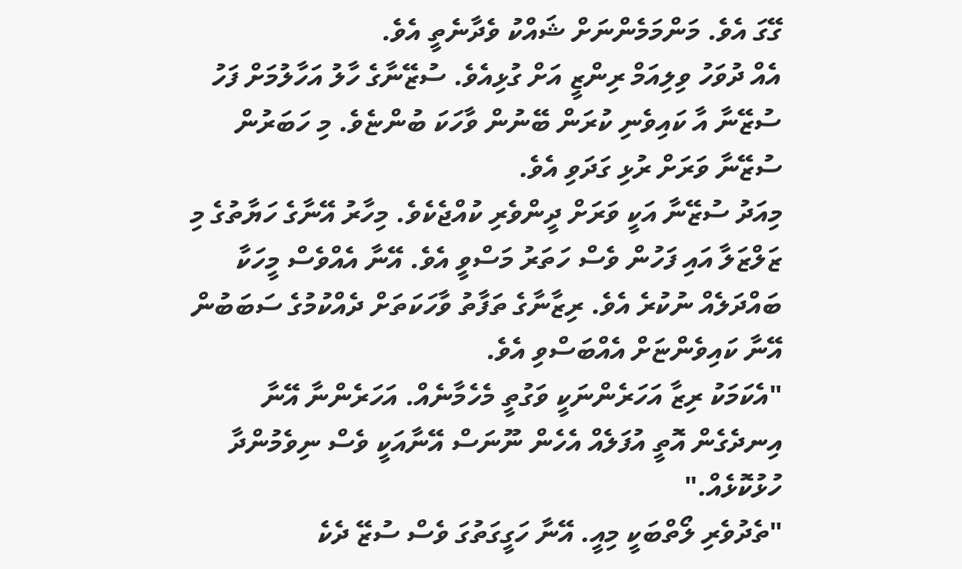ގޭގަ އެވެ. މަންމަމެންނަށް ޝައްކު ވެދާނެތީ އެވެ.
އެއް ދުވަހު ވިލިއަމް ރިންޒީ އަށް ގުޅިއެވެ. ސުޒޭނާގެ ހާލު އަހާލުމަށް ފަހު ސުޒޭނާ އާ ކައިވެނި ކުރަން ބޭނުން ވާހަކަ ބުންޏެވެ. މި ހަބަރުން ސުޒޭނާ ވަރަށް ރުޅި ގަދަވި އެވެ.
މިއަދު ސުޒޭނާ އަކީ ވަރަށް ދީންވެރި ކުއްޖެކެވެ. މިހާރު އޭނާގެ ހަޔާތުގެ މި ޒަލްޒަލާ އައި ފަހުން ވެސް ހަތަރު މަސްވީ އެވެ. އޭނާ އެއްވެސް މީހަކާ ބައްދަލެއް ނުކުރެ އެވެ. ރިޒާނާގެ ތަފާތު ވާހަކަތަށް ދެއްކުމުގެ ސަބަބުން އޭނާ ކައިވެންޏަށް އެއްބަސްވި އެވެ.
"އެކަމަކު ރިޒާ އަހަރެންނަކީ ވަގުތީ މެހެމާނެއް. އަހަރެންނާ އޭނާ އިނދެގެން އޮތީ އުފަލެއް އެހެން ނޫނަސް އޭނާއަކީ ވެސް ނިވެމުންދާ ހުޅުކޮޅެއް."
"ތެދުވެރި ލޯތްބަކީ މިއީ. އޭނާ ހަގީގަތުގަ ވެސް ސުޒޭ ދެކެ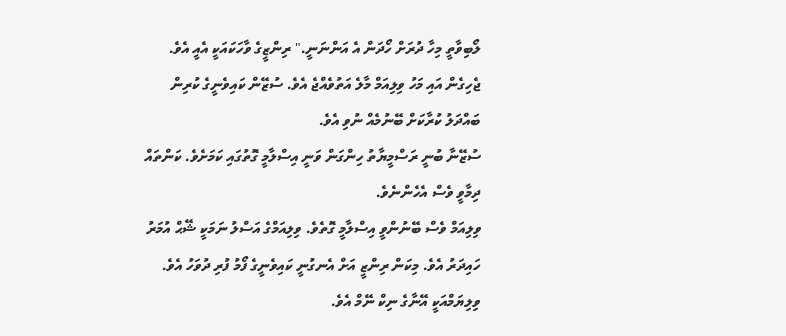ލޯބިވާތީ މިހާ ދުރަށް ހޯދަން އެ އަންނަނީ." ރިންޒީގެ ވާހަކައަކީ އެއީ އެވެ.
ޖެހިގެން އައި މަހު ވިލިއަމް މާލެ އަތުވެއްޖެ އެވެ. ސުޒޭން ކައިވެނީގެ ކުރިން ބައްދަލު ކުރާކަށް ބޭނުމެއް ނުވި އެވެ.
ސުޒޭނާ ބުނީ ރަސްމީޔާތު ހިންގަން ވަނީ އިސްލާމީ ގޮތުގައި ކަމަށެވެ. ކަންތައް ދިމާވީ ވެސް އެހެންނެވެ.
ވިލިއަމް ވެސް ބޭނުންވީ އިސްލާމީ ގޮތެވެ. ވިލިއަމްގެ އަސްލު ނަމަކީ ޝޭޙް އުމަރު ހައިދަރު އެވެ. މިކަން ރިންޒީ އަށް އެނގުނީ ކައިވެނީގެ ފޯމު ފުރި ދުވަހު އެވެ. ވިލިޔަމްއަކީ އޭނާގެ ނިކް ނޭމް އެވެ.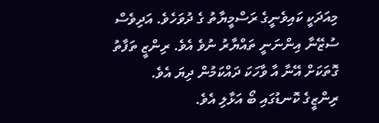މިއަދަކީ ކައިވެނީގެ ރަސްމީޔާތު ގެ ދުވަހެވެ. އަދިވެސް ސުޒޭނާ އިންނަނީ ތައްޔާރު ނުވެ އެވެ. ރިންޒީ ތަފާތު ގޮތަކަށް އޭނާ އާ ވާހަކަ ދައްކަމުން ދިޔަ އެވެ.
ރިންޒީގެ ކޮނޑުގައި ބޯ އަޅާލި އެވެ.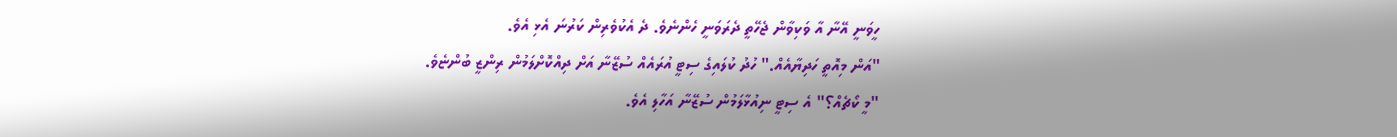ހީވަނީ އޭނާ އާ ވަކިވާން ޖެހޭތީ ދެރަވަނީ ހެންނެވެ. ދެ އެކުވެރިން ކަރުނަ އެޅި އެވެ.
"އަން މިއޮތީ ހަދިޔާއެއް." ހުދު ކުލައިގެ ސިޓީ އުރައެއް ސުޒޭނާ އަށް ދިއްކޮށްލަމުން ރިންޒީ ބުންޏެވެ.
"މީ ކޯޗެއް؟" އެ ސިޓީ ނިއުޅާލަމުން ސުޒޭނާ އަހާލި އެވެ.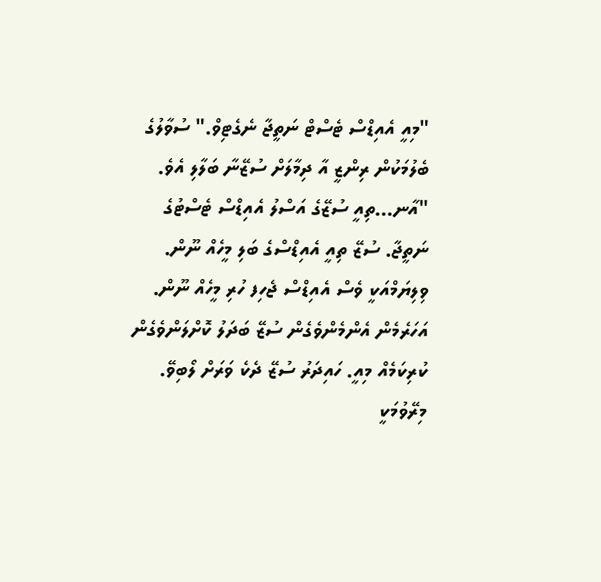"މިއީ އެއިޑްސް ޓެސްޓް ނަތީޖާ ނެގެޓިވް." ސުވާލުގެ ބެލުމަކުން ރިންޒީ އާ ދިމާލަށް ސުޒޭނާ ބަލާލި އެވެ.
"އާނ…ތިއީ ސުޒޭގެ އަސްލު އެއިޑްސް ޓެސްޓުގެ ނަތީޖާ. ސުޒޭ ތިއީ އެއިޑްސްގެ ބަލި މީހެއް ނޫން. ވިލިޔަމްއަކީ ވެސް އެއިޑްސް ޖެހިފ ހުރި މީހެއް ނޫން. އަހަރެމެން އެންމެންވެގެން ސުޒޭ ބަދަލު ކޮށްލަންވެގެން ކުރިކަމެއް މިއީ. ހައިދަރު ސުޒޭ ދެކެ ވަރަށް ލޯބިވޭ. މިރޭވުމަކީ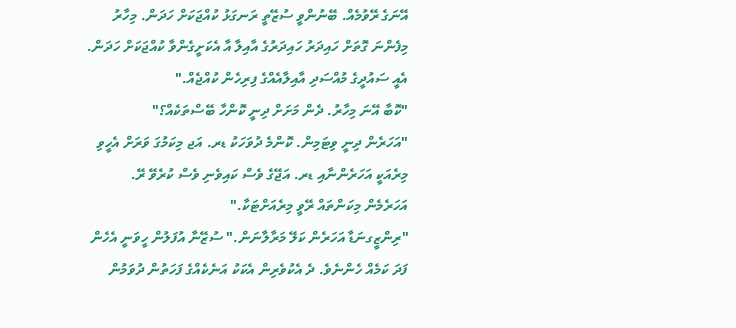އޭނަގެ ރޭވުމެއް. ބޭނުންވީ ސުޒޭތީ ރަނގަޅު ކުއްޖަކަށް ހަދަން. މިހާރު މިފެންނަ ގޮތަށް ހައިދަރު ހައިދަރުގެ އާއިލާ އާ އެކަށީގެންވާ ކުއްޖަކަށް ހަދަން. އެއީ ސައުދީގެ މުއްސަދި އާއިލާއެއްގެ ފިރިހެން ކުއްޖެއް."
"ކޮބާ އޭނަ މިހާރު. ދެން މަށަށް ދިނީ ކޮންހާ ބޭސްތަކެއް؟"
"އަހަރެން ދިނީ ވިޓަމިން. ކޮންމެ ދުވަހަކު ޑރ. އަޖ މިކަމުގަ ވަރަށް އެހީވި މިރެއަކީ އަހަރެންނާއި ޑރ. އަޖޭގެ ވެސް ކައިވެނި ވެސް ކުރެވޭ ރޭ. އަހަރެމެން މިކަންތައް ރޭވީ މިރެއަށްޓަކާ."
"ރިންޒީގނަޑާ އަހަރެން ކަލޭ މަރާލާނަން." ސުޒޭނާ އުފަލުން ހީވަނީ އެހެން ފަދަ ކަމެއް ހެންނެވެ. ދެ އެކުވެރިން އެކަކު އަނެކެއްގެ ފަހަތުން ދުވަމުން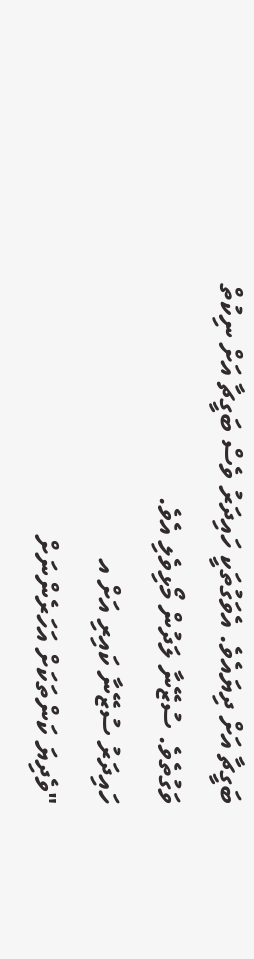ބަގީޗާ އަށް ދިޔައެވެ. އެވަގުތަކީ ހައިދަރު ވެސް ބަގީޗާ އަށް ނިކުތް ވަގުތެވެ. ސުޒޭނާ ލަދުން މޯޅިވެލި އެވެ.
ހައިދަރު ސުޒޭނާ ކައިރި އަށް އ
"ވެދިޔަ ކަންތަކަށް އަހަރެންނަށް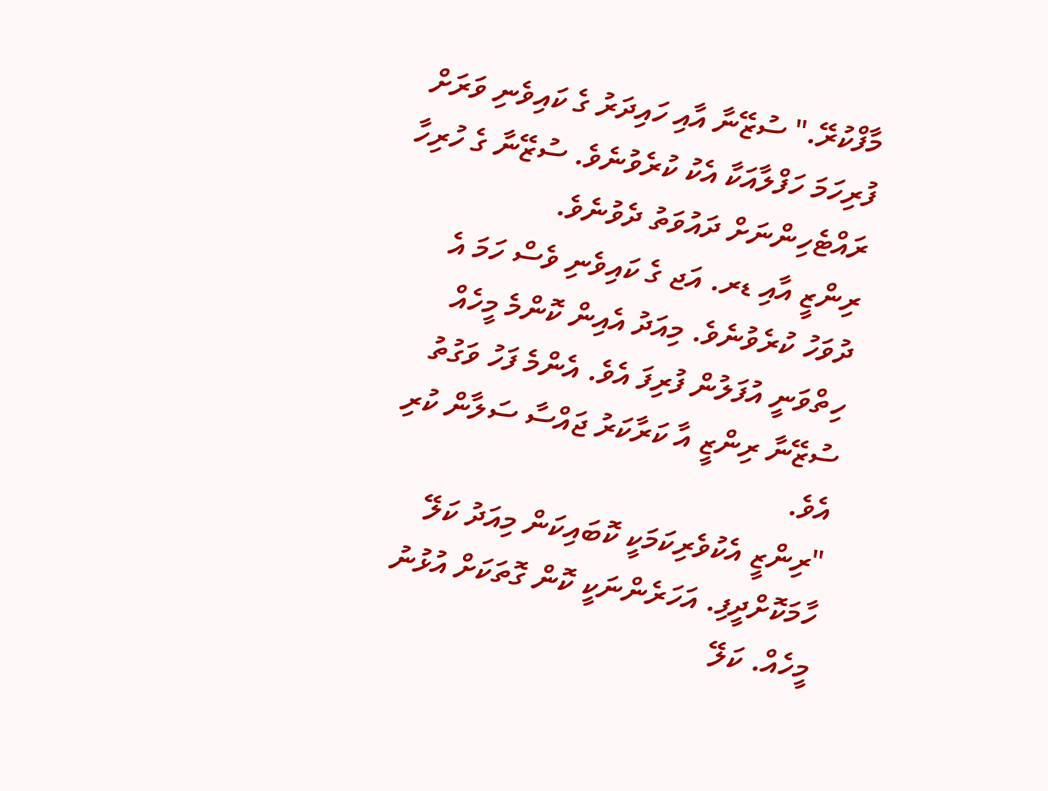މާފްކުރޭ." ސުޒޭނާ އާއި ހައިދަރު ގެ ކައިވެނި ވަރަށް ފުރިހަމަ ހަފްލާއަކާ އެކު ކުރެވުނެވެ. ސުޒޭނާ ގެ ހުރިހާ ރައްޓެހިންނަށް ދައުވަތު ދެވުނެވެ.
ރިންޒީ އާއި ޑރ. އަޖ ގެ ކައިވެނި ވެސް ހަމަ އެ ދުވަހު ކުރެވުނެވެ. މިއަދު އެއިން ކޮންމެ މީހެއް ހިތްވަނީ އުފަލުން ފުރިފަ އެވެ. އެންމެ ފަހު ވަގުތު ސުޒޭނާ ރިންޒީ އާ ކަރާކަރު ޖައްސާ ސަލާން ކުރި އެވެ.
"ރިންޒީ އެކުވެރިކަމަކީ ކޮބައިކަން މިއަދު ކަލޭ ހާމަކޮށްދީފި. އަހަރެންނަކީ ކޮން ގޮތަކަށް އުޅުނު މީހެއް. ކަލޭ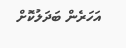އަހަރެން ބަދަލުކޮށް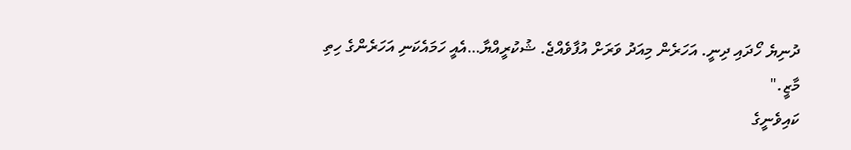ދުނިޔެ ހޯދައި ދިނީ. އަހަރެން މިއަދު ވަރަށް އުފާވެއްޖެ. ޝުކުރީއްޔާ…އެއީ ހަމައެކަނި އަހަރެންގެ ހިތި މާޒީ."
ކައިވެނީގެ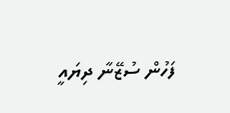ފަހުން ސުޒޭނާ ދިޔައީ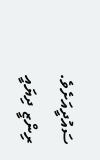ސައުދީއަށެވެ. ރިންޒީ ދިޔައީ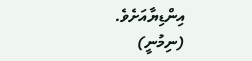އިންޑިޔާއަށެވެ.
(ނިމުނީ)